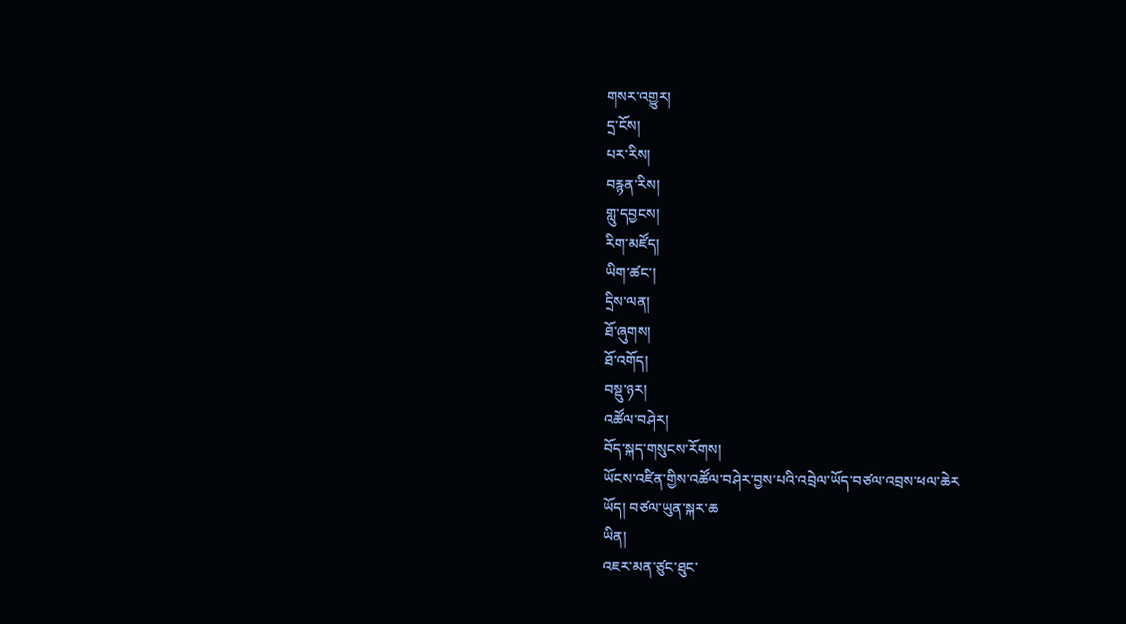གསར་འགྱུར།
དྲ་ངོས།
པར་རིས།
བརྙན་རིས།
གླུ་དབྱངས།
རིག་མཛོད།
ཡིག་ཚང་།
དྲིས་ལན།
ཐོ་ཞུགས།
ཐོ་འགོད།
བསྡུ་ཉར།
འཚོལ་བཤེར།
བོད་སྐད་གསུངས་རོགས།
ཡོངས་འཛིན་གྱིས་འཚོལ་བཤེར་བྱས་པའི་འབྲེལ་ཡོད་བཙལ་འབྲས་ཕལ་ཆེར
ཡོད། བཙལ་ཡུན་སྐར་ཆ
ཡིན།
འཇར་མན་ཙུང་ཐུང་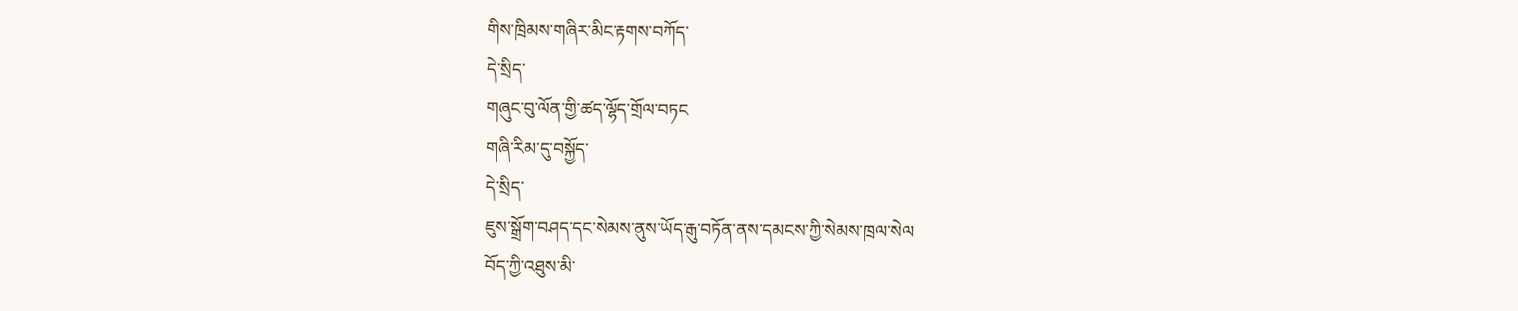གིས་ཁྲིམས་གཞིར་མིང་རྟགས་བཀོད་
དེ་སྲིད་
གཞུང་བུ་ལོན་གྱི་ཚད་ལྷོད་གྲོལ་བཏང
གཞི་རིམ་དུ་བསྐྱོད་
དེ་སྲིད་
ཇུས་སྒྲོག་བཤད་དང་སེམས་ནུས་ཡོད་རྒུ་བཏོན་ནས་དམངས་ཀྱི་སེམས་ཁྲལ་སེལ
བོད་ཀྱི་འཐུས་མི་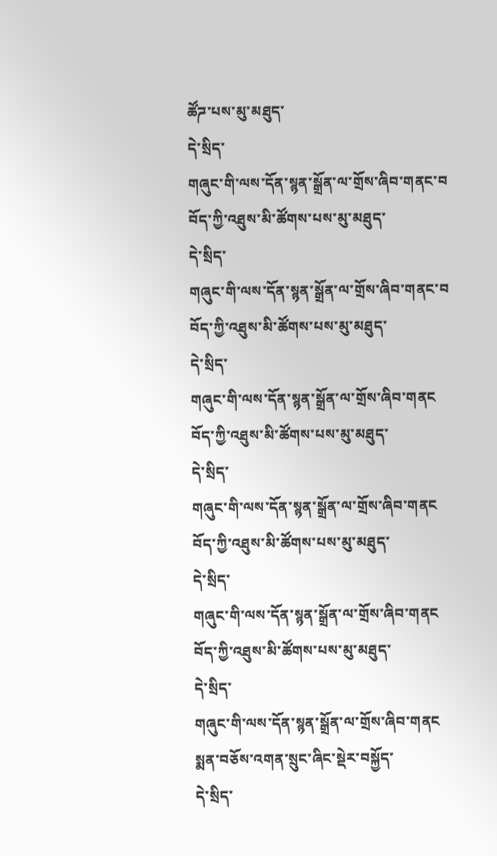ཚོཌ་པས་མུ་མཐུད་
དེ་སྲིད་
གཞུང་གི་ལས་དོན་སྙན་སྒྲོན་ལ་གྲོས་ཞིབ་གནང་བ
བོད་ཀྱི་འཐུས་མི་ཚོགས་པས་མུ་མཐུད་
དེ་སྲིད་
གཞུང་གི་ལས་དོན་སྙན་སྒྲོན་ལ་གྲོས་ཞིབ་གནང་བ
བོད་ཀྱི་འཐུས་མི་ཚོགས་པས་མུ་མཐུད་
དེ་སྲིད་
གཞུང་གི་ལས་དོན་སྙན་སྒྲོན་ལ་གྲོས་ཞིབ་གནང
བོད་ཀྱི་འཐུས་མི་ཚོགས་པས་མུ་མཐུད་
དེ་སྲིད་
གཞུང་གི་ལས་དོན་སྙན་སྒྲོན་ལ་གྲོས་ཞིབ་གནང
བོད་ཀྱི་འཐུས་མི་ཚོགས་པས་མུ་མཐུད་
དེ་སྲིད་
གཞུང་གི་ལས་དོན་སྙན་སྒྲོན་ལ་གྲོས་ཞིབ་གནང
བོད་ཀྱི་འཐུས་མི་ཚོགས་པས་མུ་མཐུད་
དེ་སྲིད་
གཞུང་གི་ལས་དོན་སྙན་སྒྲོན་ལ་གྲོས་ཞིབ་གནང
སྨན་བཅོས་འགན་སྲུང་ཞིང་སྡེར་བསྐྱོད་
དེ་སྲིད་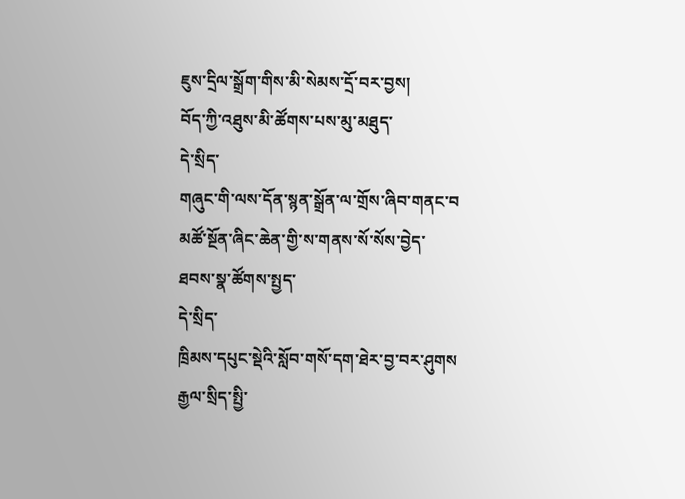ཇུས་དྲིལ་སྒྲོག་གིས་མི་སེམས་དྲོ་བར་བྱས།
བོད་ཀྱི་འཐུས་མི་ཚོགས་པས་མུ་མཐུད་
དེ་སྲིད་
གཞུང་གི་ལས་དོན་སྙན་སྒྲོན་ལ་གྲོས་ཞིབ་གནང་བ
མཚོ་སྔོན་ཞིང་ཆེན་གྱི་ས་གནས་སོ་སོས་བྱེད་ཐབས་སྣ་ཚོགས་སྤྱད་
དེ་སྲིད་
ཁྲིམས་དཔུང་སྡེའི་སློབ་གསོ་དག་ཐེར་བྱ་བར་ཤུགས
རྒྱལ་སྲིད་སྤྱི་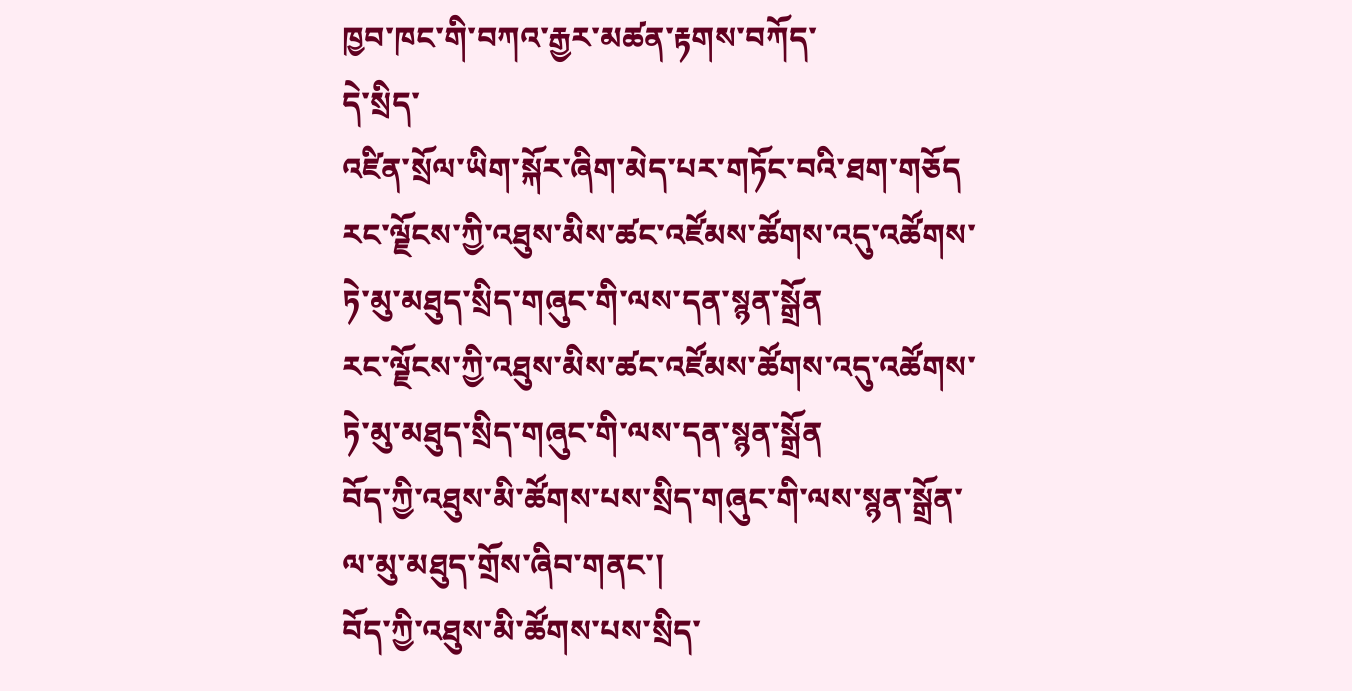ཁྱབ་ཁང་གི་བཀའ་རྒྱར་མཚན་རྟགས་བཀོད་
དེ་སྲིད་
འཛིན་སྲོལ་ཡིག་སྐོར་ཞིག་མེད་པར་གཏོང་བའི་ཐག་གཅོད
རང་ལྗོངས་ཀྱི་འཐུས་མིས་ཚང་འཛོམས་ཚོགས་འདུ་འཚོགས་ཏེ་མུ་མཐུད་སྲིད་གཞུང་གི་ལས་དན་སྙན་སྒྲོན
རང་ལྗོངས་ཀྱི་འཐུས་མིས་ཚང་འཛོམས་ཚོགས་འདུ་འཚོགས་ཏེ་མུ་མཐུད་སྲིད་གཞུང་གི་ལས་དན་སྙན་སྒྲོན
བོད་ཀྱི་འཐུས་མི་ཚོགས་པས་སྲིད་གཞུང་གི་ལས་སྙན་སྒྲོན་ལ་མུ་མཐུད་གྲོས་ཞིབ་གནང་།
བོད་ཀྱི་འཐུས་མི་ཚོགས་པས་སྲིད་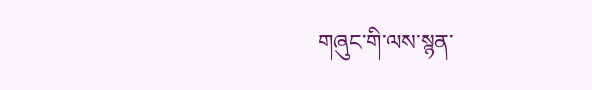གཞུང་གི་ལས་སྙན་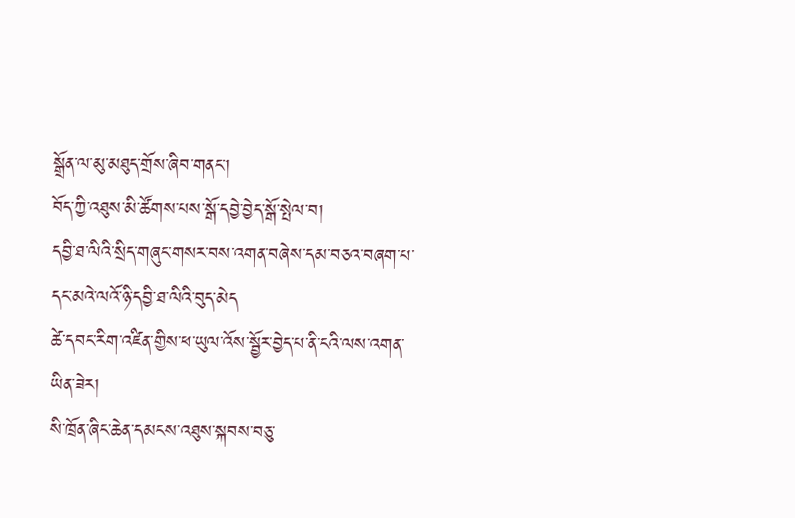སྒྲོན་ལ་མུ་མཐུད་གྲོས་ཞིབ་གནང་།
བོད་ཀྱི་འཐུས་མི་ཚོགས་པས་སྒོ་དབྱེ་བྱེད་སྒོ་སྤེལ་བ།
དབྱི་ཐ་ལིའི་སྲིད་གཞུང་གསར་བས་འགན་བཞེས་དམ་བཅའ་བཞག་པ་དང་མའེ་ལའོ་ཉི་དབྱི་ཐ་ལིའི་བུད་མེད
ཚེ་དབང་རིག་འཛིན་གྱིས་ཕ་ཡུལ་འོས་སྦྱོར་བྱེད་པ་ནི་ངའི་ལས་འགན་ཡིན་ཟེར།
སི་ཁྲོན་ཞིང་ཆེན་དམངས་འཐུས་སྐབས་བཅུ་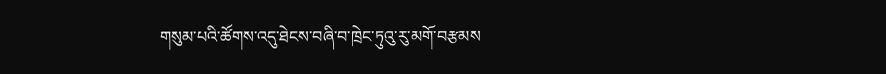གསུམ་པའི་ཚོགས་འདུ་ཐེངས་བཞི་བ་ཁྲེང་ཏུའུ་རུ་མགོ་བརྩམས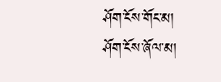ཤོག་ངོས་གོང་མ།
ཤོག་ངོས་ཞོལ་མ།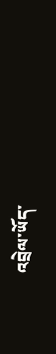འབྲེལ་ཡོད་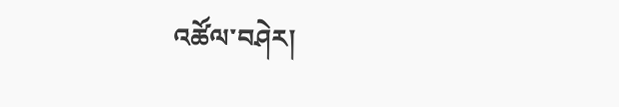འཚོལ་བཤེར།